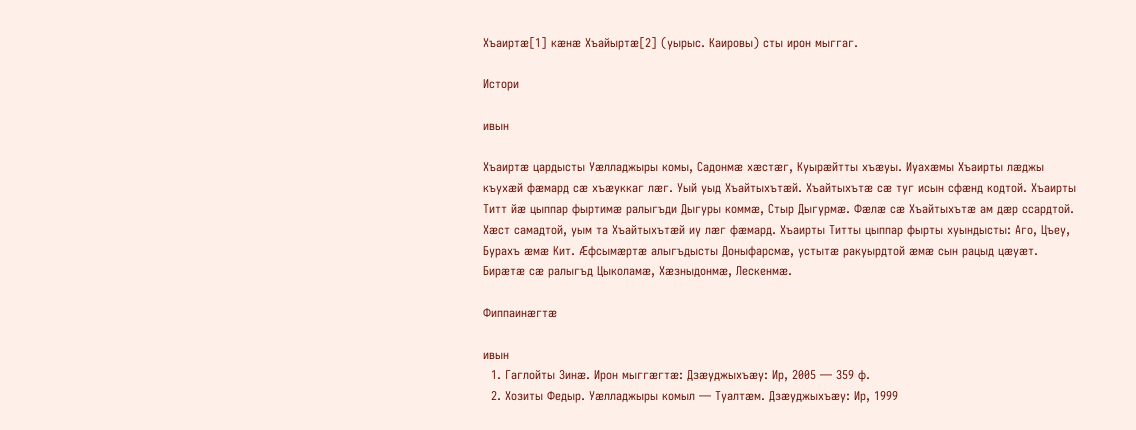Хъаиртæ[1] кæнæ Хъайыртæ[2] (уырыс. Каировы) сты ирон мыггаг.

Истори

ивын

Хъаиртæ цардысты Уæлладжыры комы, Садонмæ хæстæг, Куырæйтты хъæуы. Иуахæмы Хъаирты лæджы къухæй фæмард сæ хъæуккаг лæг. Уый уыд Хъайтыхътæй. Хъайтыхътæ сæ туг исын сфæнд кодтой. Хъаирты Титт йæ цыппар фыртимæ ралыгъди Дыгуры коммæ, Стыр Дыгурмæ. Фæлæ сæ Хъайтыхътæ ам дæр ссардтой. Хæст самадтой, уым та Хъайтыхътæй иу лæг фæмард. Хъаирты Титты цыппар фырты хуындысты: Аго, Цъеу, Бурахъ æмæ Кит. Æфсымæртæ алыгъдысты Доныфарсмæ, устытæ ракуырдтой æмæ сын рацыд цæуæт. Бирæтæ сæ ралыгъд Цыколамæ, Хæзныдонмæ, Лескенмæ.

Фиппаинæгтæ

ивын
  1. Гаглойты Зинæ. Ирон мыггæгтæ: Дзæуджыхъæу: Ир, 2005 — 359 ф.
  2. Хозиты Федыр. Уæлладжыры комыл — Туалтæм. Дзæуджыхъæу: Ир, 1999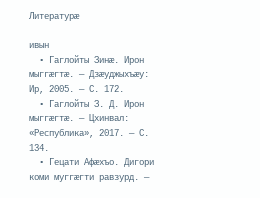Литературæ

ивын
  • Гаглойты Зинæ. Ирон мыггæгтæ. — Дзæуджыхъæу: Ир, 2005. — С. 172.
  • Гаглойты З. Д. Ирон мыггæгтæ. — Цхинвал: «Республика», 2017. — С. 134.
  • Гецати Афæхъо. Дигори коми муггæгти равзурд. —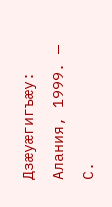Дзæуæгигъæу: Алания, 1999. — С.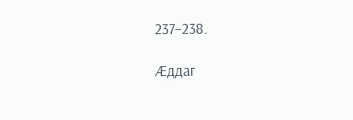237–238.

Æддаг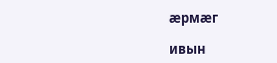æрмæг

ивын